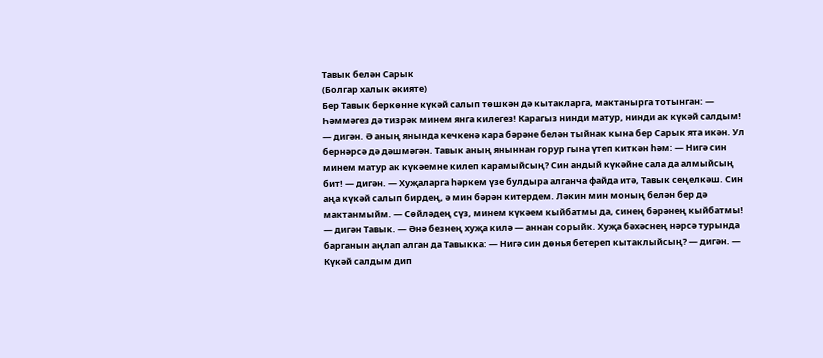Тавык белән Сарык
(Болгар халык әкияте)
Бер Тавык беркөнне күкәй салып төшкән дә кытакларга, мактанырга тотынган: — Һәммәгез дә тизрәк минем янга килегез! Карагыз нинди матур, нинди ак күкәй салдым! — дигән. Ә аның янында кечкенә кара бәрәне белән тыйнак кына бер Сарык ята икән. Ул бернәрсә дә дәшмәгән. Тавык аның яныннан горур гына үтеп киткән һәм: — Нигә син минем матур ак күкәемне килеп карамыйсың? Син андый күкәйне сала да алмыйсың бит! — дигән. — Хуҗаларга һәркем үзе булдыра алганча файда итә, Тавык сеңелкәш. Син аңа күкәй салып бирдең, ә мин бәрән китердем. Ләкин мин моның белән бер дә мактанмыйм. — Сөйләдең сүз, минем күкәем кыйбатмы да, синең бәрәнең кыйбатмы! — дигән Тавык. — Әнә безнең хуҗа килә — аннан сорыйк. Хуҗа бәхәснең нәрсә турында барганын аңлап алган да Тавыкка: — Нигә син дөнья бетереп кытаклыйсың? — дигән. — Күкәй салдым дип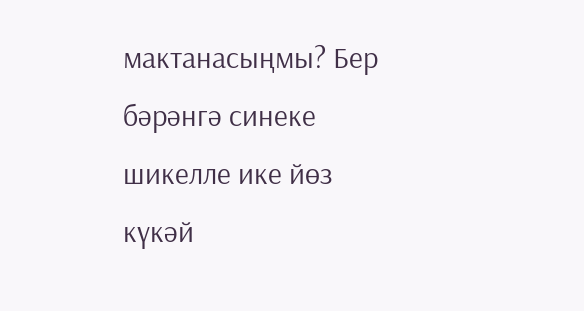мактанасыңмы? Бер бәрәнгә синеке шикелле ике йөз күкәй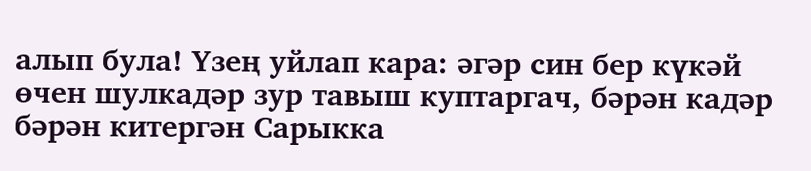алып була! Үзең уйлап кара: әгәр син бер күкәй өчен шулкадәр зур тавыш куптаргач, бәрән кадәр бәрән китергән Сарыкка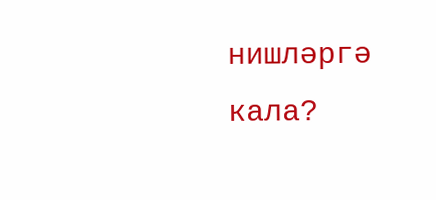нишләргә кала?